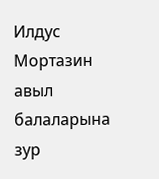Илдус Мортазин авыл балаларына зур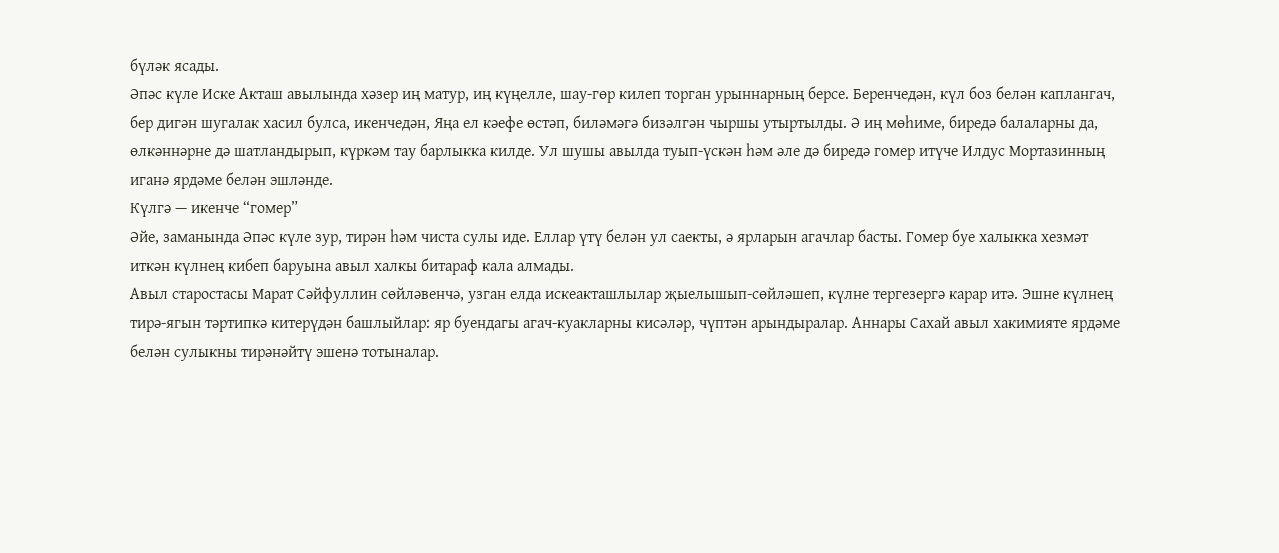бүләк ясады.
Әпәс күле Иске Акташ авылында хәзер иң матур, иң күңелле, шау-гөр килеп торган урыннарның берсе. Беренчедән, күл боз белән каплангач, бер дигән шугалак хасил булса, икенчедән, Яңа ел кәефе өстәп, биләмәгә бизәлгән чыршы утыртылды. Ә иң мөһиме, биредә балаларны да, өлкәннәрне дә шатландырып, күркәм тау барлыкка килде. Ул шушы авылда туып-үскән һәм әле дә биредә гомер итүче Илдус Мортазинның иганә ярдәме белән эшләнде.
Күлгә — икенче “гомер”
Әйе, заманында Әпәс күле зур, тирән һәм чиста сулы иде. Еллар үтү белән ул саекты, ә ярларын агачлар басты. Гомер буе халыкка хезмәт иткән күлнең кибеп баруына авыл халкы битараф кала алмады.
Авыл старостасы Марат Сәйфуллин сөйләвенчә, узган елда искеакташлылар җыелышып-сөйләшеп, күлне тергезергә карар итә. Эшне күлнең тирә-ягын тәртипкә китерүдән башлыйлар: яр буендагы агач-куакларны кисәләр, чүптән арындыралар. Аннары Сахай авыл хакимияте ярдәме белән сулыкны тирәнәйтү эшенә тотыналар.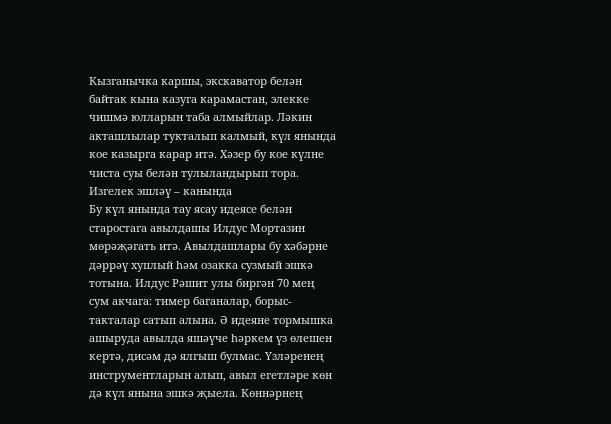Кызганычка каршы, экскаватор белән байтак кына казуга карамастан, элекке чишмә юлларын таба алмыйлар. Ләкин акташлылар тукталып калмый, күл янында кое казырга карар итә. Хәзер бу кое күлне чиста суы белән тулыландырып тора.
Изгелек эшләү – канында
Бу күл янында тау ясау идеясе белән старостага авылдашы Илдус Мортазин мөрәҗәгать итә. Авылдашлары бу хәбәрне дәррәү хуплый һәм озакка сузмый эшкә тотына. Илдус Рәшит улы биргән 70 мең сум акчага: тимер баганалар, борыс-такталар сатып алына. Ә идеяне тормышка ашыруда авылда яшәүче һәркем үз өлешен кертә, дисәм дә ялгыш булмас. Үзләренең инструментларын алып, авыл егетләре көн дә күл янына эшкә җыела. Көннәрнең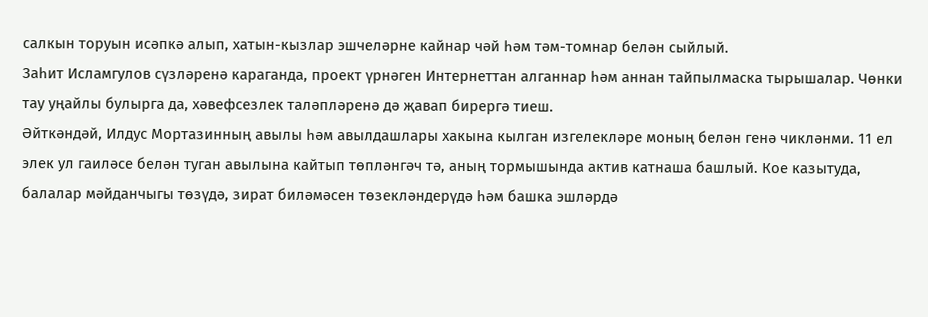салкын торуын исәпкә алып, хатын-кызлар эшчеләрне кайнар чәй һәм тәм-томнар белән сыйлый.
Заһит Исламгулов сүзләренә караганда, проект үрнәген Интернеттан алганнар һәм аннан тайпылмаска тырышалар. Чөнки тау уңайлы булырга да, хәвефсезлек таләпләренә дә җавап бирергә тиеш.
Әйткәндәй, Илдус Мортазинның авылы һәм авылдашлары хакына кылган изгелекләре моның белән генә чикләнми. 11 ел элек ул гаиләсе белән туган авылына кайтып төпләнгәч тә, аның тормышында актив катнаша башлый. Кое казытуда, балалар мәйданчыгы төзүдә, зират биләмәсен төзекләндерүдә һәм башка эшләрдә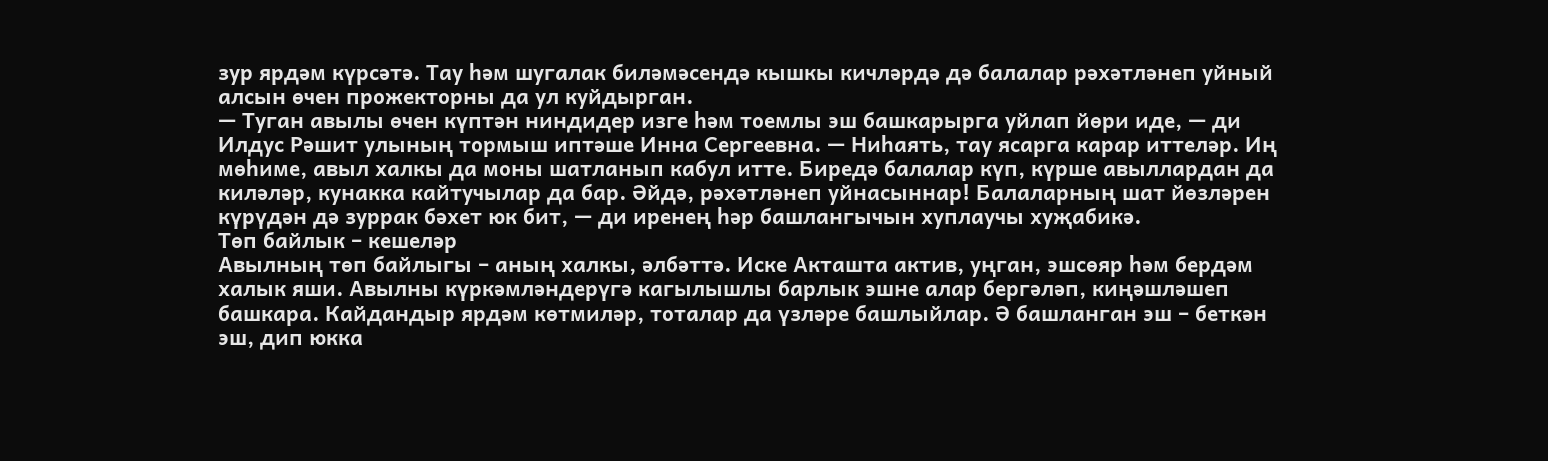зур ярдәм күрсәтә. Тау һәм шугалак биләмәсендә кышкы кичләрдә дә балалар рәхәтләнеп уйный алсын өчен прожекторны да ул куйдырган.
— Туган авылы өчен күптән ниндидер изге һәм тоемлы эш башкарырга уйлап йөри иде, — ди Илдус Рәшит улының тормыш иптәше Инна Сергеевна. — Ниһаять, тау ясарга карар иттеләр. Иң мөһиме, авыл халкы да моны шатланып кабул итте. Биредә балалар күп, күрше авыллардан да киләләр, кунакка кайтучылар да бар. Әйдә, рәхәтләнеп уйнасыннар! Балаларның шат йөзләрен күрүдән дә зуррак бәхет юк бит, — ди иренең һәр башлангычын хуплаучы хуҗабикә.
Төп байлык – кешеләр
Авылның төп байлыгы – аның халкы, әлбәттә. Иске Акташта актив, уңган, эшсөяр һәм бердәм халык яши. Авылны күркәмләндерүгә кагылышлы барлык эшне алар бергәләп, киңәшләшеп башкара. Кайдандыр ярдәм көтмиләр, тоталар да үзләре башлыйлар. Ә башланган эш – беткән эш, дип юкка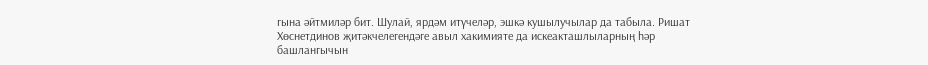гына әйтмиләр бит. Шулай, ярдәм итүчеләр, эшкә кушылучылар да табыла. Ришат Хөснетдинов җитәкчелегендәге авыл хакимияте да искеакташлыларның һәр башлангычын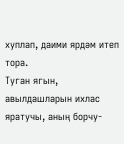хуплап, даими ярдәм итеп тора.
Туган ягын, авылдашларын ихлас яратучы, аның борчу-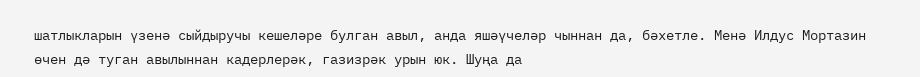шатлыкларын үзенә сыйдыручы кешеләре булган авыл, анда яшәүчеләр чыннан да, бәхетле. Менә Илдус Мортазин өчен дә туган авылыннан кадерлерәк, газизрәк урын юк. Шуңа да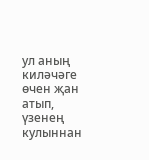ул аның киләчәге өчен җан атып, үзенең кулыннан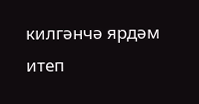килгәнчә ярдәм итеп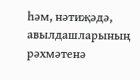һәм, нәтиҗәдә, авылдашларының рәхмәтенә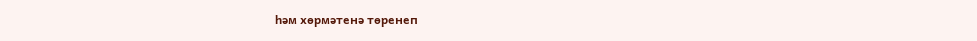һәм хөрмәтенә төренеп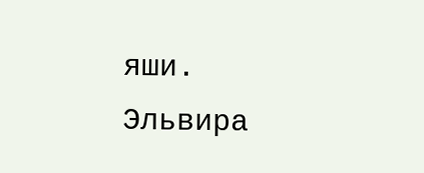яши.
Эльвира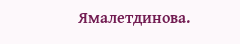Ямалетдинова.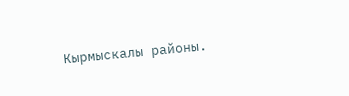Кырмыскалы районы.